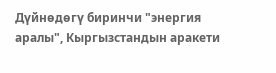Дүйнөдөгү биринчи "энергия аралы", Кыргызстандын аракети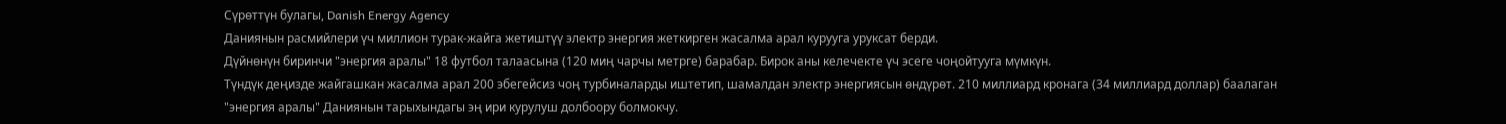Сүрөттүн булагы, Danish Energy Agency
Даниянын расмийлери үч миллион турак-жайга жетиштүү электр энергия жеткирген жасалма арал курууга уруксат берди.
Дүйнөнүн биринчи "энергия аралы" 18 футбол талаасына (120 миң чарчы метрге) барабар. Бирок аны келечекте үч эсеге чоңойтууга мүмкүн.
Түндүк деңизде жайгашкан жасалма арал 200 эбегейсиз чоң турбиналарды иштетип, шамалдан электр энергиясын өндүрөт. 210 миллиард кронага (34 миллиард доллар) баалаган "энергия аралы" Даниянын тарыхындагы эң ири курулуш долбоору болмокчу.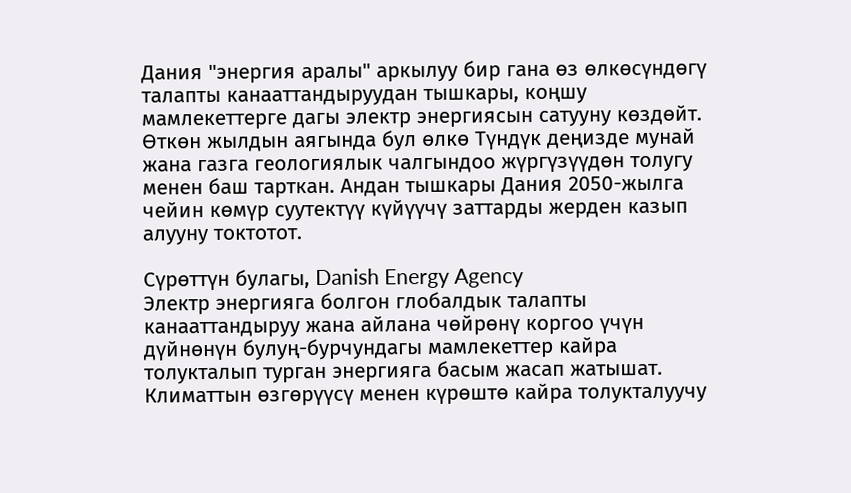Дания "энергия аралы" аркылуу бир гана өз өлкөсүндөгү талапты канааттандыруудан тышкары, коңшу мамлекеттерге дагы электр энергиясын сатууну көздөйт. Өткөн жылдын аягында бул өлкө Түндүк деңизде мунай жана газга геологиялык чалгындоо жүргүзүүдөн толугу менен баш тарткан. Андан тышкары Дания 2050-жылга чейин көмүр суутектүү күйүүчү заттарды жерден казып алууну токтотот.

Сүрөттүн булагы, Danish Energy Agency
Электр энергияга болгон глобалдык талапты канааттандыруу жана айлана чөйрөнү коргоо үчүн дүйнөнүн булуң-бурчундагы мамлекеттер кайра толукталып турган энергияга басым жасап жатышат.
Климаттын өзгөрүүсү менен күрөштө кайра толукталуучу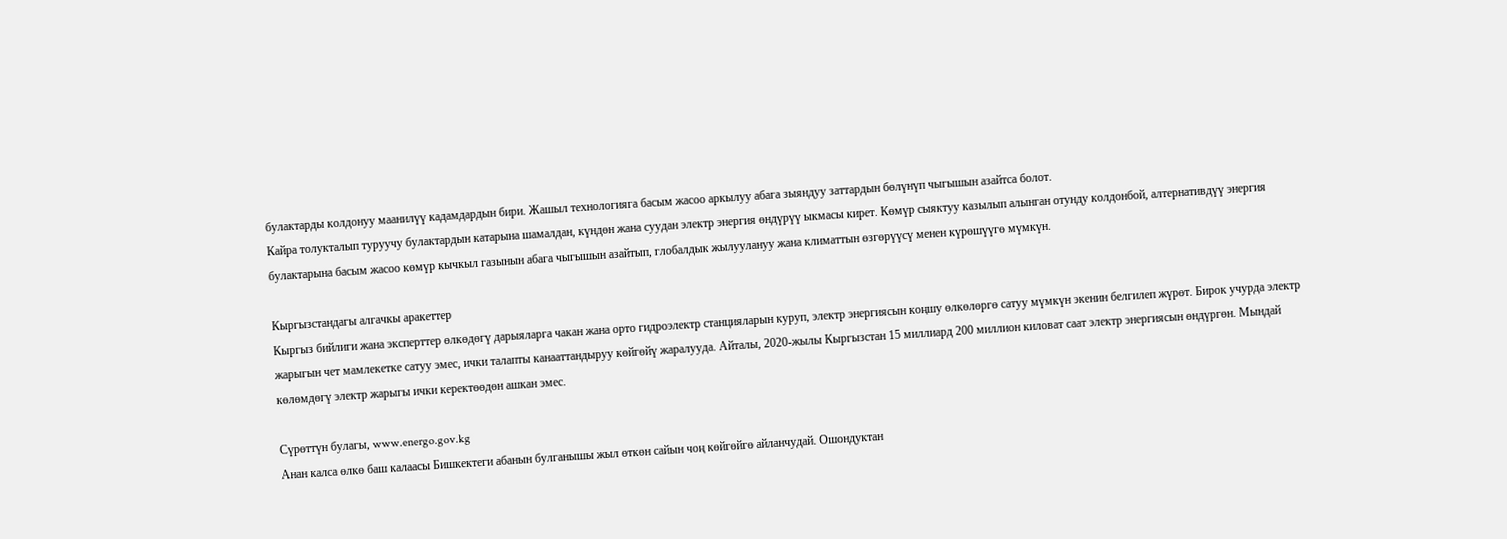булактарды колдонуу маанилүү кадамдардын бири. Жашыл технологияга басым жасоо аркылуу абага зыяндуу заттардын бөлүнүп чыгышын азайтса болот.
Кайра толукталып туруучу булактардын катарына шамалдан, күндөн жана суудан электр энергия өндүрүү ыкмасы кирет. Көмүр сыяктуу казылып алынган отунду колдонбой, алтернативдүү энергия булактарына басым жасоо көмүр кычкыл газынын абага чыгышын азайтып, глобалдык жылуулануу жана климаттын өзгөрүүсү менен күрөшүүгө мүмкүн.

Кыргызстандагы алгачкы аракеттер
Кыргыз бийлиги жана эксперттер өлкөдөгү дарыяларга чакан жана орто гидроэлектр станцияларын куруп, электр энергиясын коңшу өлкөлөргө сатуу мүмкүн экенин белгилеп жүрөт. Бирок учурда электр жарыгын чет мамлекетке сатуу эмес, ички талапты канааттандыруу көйгөйү жаралууда. Айталы, 2020-жылы Кыргызстан 15 миллиард 200 миллион киловат саат электр энергиясын өндүргөн. Мындай көлөмдөгү электр жарыгы ички керектөөдөн ашкан эмес.

Сүрөттүн булагы, www.energo.gov.kg
Анан калса өлкө баш калаасы Бишкектеги абанын булганышы жыл өткөн сайын чоң көйгөйгө айланчудай. Ошондуктан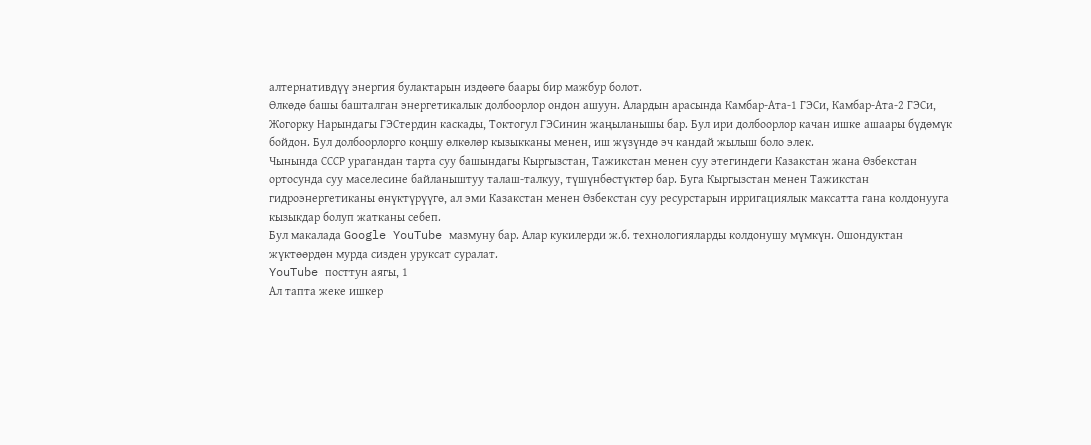алтернативдүү энергия булактарын издөөгө баары бир мажбур болот.
Өлкөдө башы башталган энергетикалык долбоорлор ондон ашуун. Алардын арасында Камбар-Ата-1 ГЭСи, Камбар-Ата-2 ГЭСи, Жогорку Нарындагы ГЭСтердин каскады, Токтогул ГЭСинин жаңыланышы бар. Бул ири долбоорлор качан ишке ашаары бүдөмүк бойдон. Бул долбоорлорго коңшу өлкөлөр кызыкканы менен, иш жүзүндө эч кандай жылыш боло элек.
Чынында СССР урагандан тарта суу башындагы Кыргызстан, Тажикстан менен суу этегиндеги Казакстан жана Өзбекстан ортосунда суу маселесине байланыштуу талаш-талкуу, түшүнбөстүктөр бар. Буга Кыргызстан менен Тажикстан гидроэнергетиканы өнүктүрүүгө, ал эми Казакстан менен Өзбекстан суу ресурстарын ирригациялык максатта гана колдонууга кызыкдар болуп жатканы себеп.
Бул макалада Google YouTube мазмуну бар. Алар кукилерди ж.б. технологияларды колдонушу мүмкүн. Ошондуктан жүктөөрдөн мурда сизден уруксат суралат.
YouTube посттун аягы, 1
Ал тапта жеке ишкер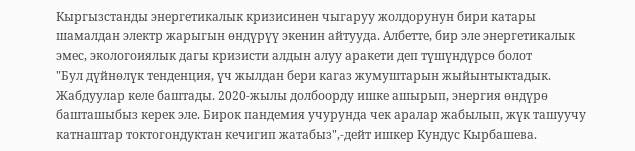Кыргызстанды энергетикалык кризисинен чыгаруу жолдорунун бири катары шамалдан электр жарыгын өндүрүү экенин айтууда. Албетте, бир эле энергетикалык эмес, экологоиялык дагы кризисти алдын алуу аракети деп түшүндүрсө болот
"Бул дүйнөлүк тенденция, үч жылдан бери кагаз жумуштарын жыйынтыктадык. Жабдуулар келе баштады. 2020-жылы долбоорду ишке ашырып, энергия өндүрө башташыбыз керек эле. Бирок пандемия учурунда чек аралар жабылып, жүк ташуучу катнаштар токтогондуктан кечигип жатабыз",-дейт ишкер Кундус Кырбашева.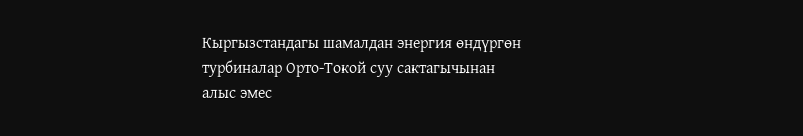Кыргызстандагы шамалдан энергия өндүргөн турбиналар Орто-Токой суу сактагычынан алыс эмес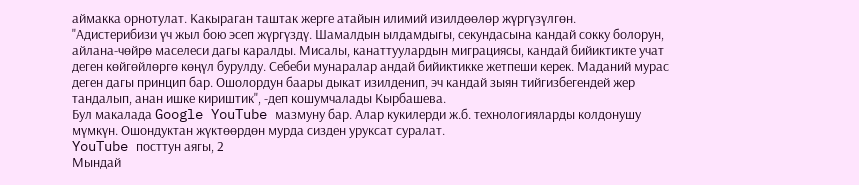аймакка орнотулат. Какыраган таштак жерге атайын илимий изилдөөлөр жүргүзүлгөн.
"Адистерибизи үч жыл бою эсеп жүргүздү. Шамалдын ылдамдыгы, секундасына кандай сокку болорун, айлана-чөйрө маселеси дагы каралды. Мисалы, канаттуулардын миграциясы, кандай бийиктикте учат деген көйгөйлөргө көңүл бурулду. Себеби мунаралар андай бийиктикке жетпеши керек. Маданий мурас деген дагы принцип бар. Ошолордун баары дыкат изилденип, эч кандай зыян тийгизбегендей жер тандалып, анан ишке кириштик", -деп кошумчалады Кырбашева.
Бул макалада Google YouTube мазмуну бар. Алар кукилерди ж.б. технологияларды колдонушу мүмкүн. Ошондуктан жүктөөрдөн мурда сизден уруксат суралат.
YouTube посттун аягы, 2
Мындай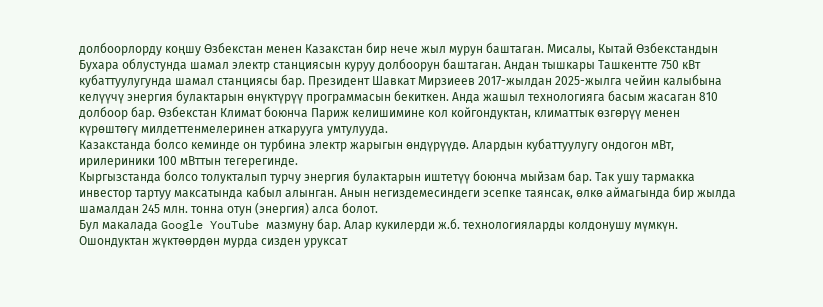долбоорлорду коңшу Өзбекстан менен Казакстан бир нече жыл мурун баштаган. Мисалы, Кытай Өзбекстандын Бухара облустунда шамал электр станциясын куруу долбоорун баштаган. Андан тышкары Ташкентте 750 кВт кубаттуулугунда шамал станциясы бар. Президент Шавкат Мирзиеев 2017-жылдан 2025-жылга чейин калыбына келүүчү энергия булактарын өнүктүрүү программасын бекиткен. Анда жашыл технологияга басым жасаган 810 долбоор бар. Өзбекстан Климат боюнча Париж келишимине кол койгондуктан, климаттык өзгөрүү менен күрөштөгү милдеттенмелеринен аткарууга умтулууда.
Казакстанда болсо кеминде он турбина электр жарыгын өндүрүүдө. Алардын кубаттуулугу ондогон мВт, ирилериники 100 мВттын тегерегинде.
Кыргызстанда болсо толукталып турчу энергия булактарын иштетүү боюнча мыйзам бар. Так ушу тармакка инвестор тартуу максатында кабыл алынган. Анын негиздемесиндеги эсепке таянсак, өлкө аймагында бир жылда шамалдан 245 млн. тонна отун (энергия) алса болот.
Бул макалада Google YouTube мазмуну бар. Алар кукилерди ж.б. технологияларды колдонушу мүмкүн. Ошондуктан жүктөөрдөн мурда сизден уруксат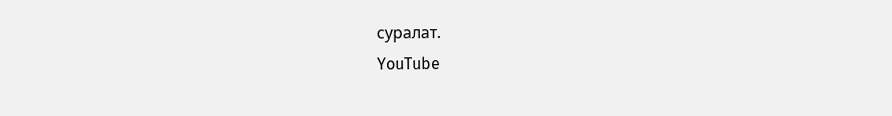суралат.
YouTube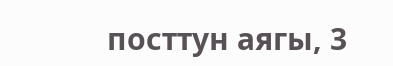посттун аягы, 3